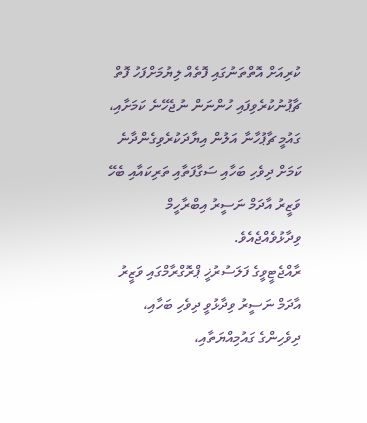ކުރިއަށް އޮތްތަނުގައި ފޮތެއް ލިޔުމަށްފަހު ފޮތް ޗާޕުނުކުރެވިފައި ހުންނަން ނުޖެހޭނެ ކަމަށާއި، ގައުމީ ޗާޕުހާނާ އަލުން އިޔާދަކުރެވިގެންދާނެ ކަމަށް ދިވެހި ބަހާއި ސަގާފަތާއި ތަރިކައާއި ބެހޭ ވަޒީރު އާދަމް ނަސީރު އިބްރާހީމް ވިދާޅުވެއްޖެއެވެ.
ރާއްޖެޓީވީގެ ފަލަސުރުޚީ ޕްރޮގްރާމްގައި ވަޒީރު އާދަމް ނަސީރު ވިދާޅުވީ ދިވެހި ބަހާއި، ދިވެހިންގެ ގައުމިއްޔަތާއި،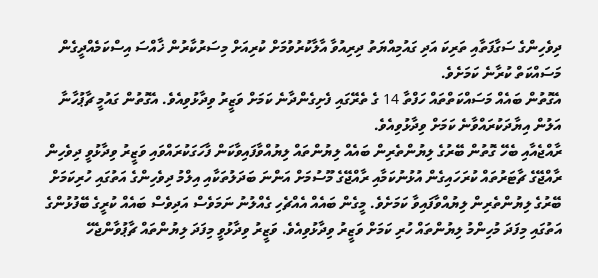ދިވެހިންގެ ސަގާފަތާއި ތަރިކަ އަދި ގައުމިއްޔަތު ދިރިއުވާ އާލާކުރުވުމަށް ކުރިއަށް މިސަރުކާރުން ޚާއްސަ އިސްކަމެއްދީގެން މަސައްކަތް ކުރާނެ ކަމަށެވެ.
އެގޮތުން ބައެއް މަސައްކަތްތައް ހަފްތާ 14 ގެ ތެރޭގައި ފެށިގެންދާނެ ކަމަށް ވަޒީރު ވިދާޅުވިއެވެ. އެގޮތުން ގައުމީ ޗާޕުހާނާ އަލުން އިޔާދަކުރައްވާނެ ކަމަށް ވިދާޅުވިއެވެ.
ރާއްޖެއާއި ބެހޭ ގޮތުން ބޭރުގެ ލިޔުންތެރިން ބައެއް ލިޔުންތައް ލިޔުއްވާފައިވާކަން ފާހަގަކުރައްވައި ވަޒީރު ވިދާޅުވީ ދިވެހިން ރާއްޖޭގެ ޗާޓަރުތައް ކުރަހައިގެން އުޅުނުކަމާއި ރާއްޖޭގެ މޫސުމަށް އަންނަ ބަދަލުތަކާއި އިލްމު ދިވެހިންގެ އަތުގައި ހުރިކަމަށް ބޭރުގެ ލިޔުންތެރިން ލިޔުއްވާފައިވާ ކަމަށެވެ. މީގެން ބައެއް އެއްޗެހި ގެއްލުނު ނަމަވެސް އަދިވެސް ބައެއް ކުރީގެ ބޭފުޅުންގެ އަތުގައި މިފަދަ މުހިންމު ލިޔުންތައް ހުރި ކަމަށް ވަޒީރު ވިދާޅުވިއެވެ. ވަޒީރު ވިދާޅުވީ މިފަދަ ލިޔުންތައް ޗާޕުވާންޖެހޭ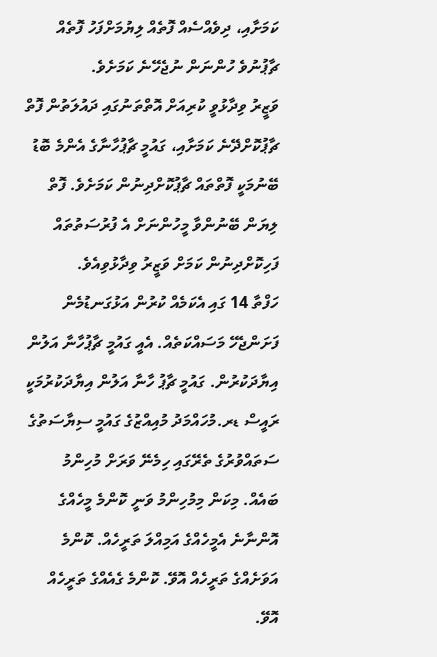ކަމަށާއި، ދިވެއްސެއް ފޮތެއް ލިޔުމަށްފަހު ފޮތެއް ޗާޕުނުވެ ހުންނަން ނުޖެހޭނެ ކަމަށެވެ.
ވަޒީރު ވިދާޅުވީ ކުރިއަށް އޮތްތަނުގައި ދައުލަތުން ފޮތް ޗާޕުކޮށްދޭނެ ކަމަށާއި، ގައުމީ ޗާޕުހާނާގެ އެންމެ ބޮޑު ބޭނުމަކީ ފޮތްތައް ޗާޕުކޮށްދިނުން ކަމަށެވެ. ފޮތް ލިޔަން ބޭނުންވާ މީހުންނަށް އެ ފުރުސަތުތައް ފަހިކޮށްދިނުން ކަމަށް ވަޒީރު ވިދާޅުވިއެވެ.
ހަފްތާ 14 ގައި އެކަމެއް ކުރުން އަޅުގަނޑުމެން ފަށަންޖެހޭ މަސައްކަތެއް. އެއީ ގައުމީ ޗާޕުހާނާ އަލުން އިޔާދަކުރުން. ގައުމީ ޗާޕު ހާނާ އަލުން އިޔާދަކުރުމަކީ ރައީސް ޑރ.މުހައްމަދު މުއިއްޒުގެ ގައުމީ ސިޔާސަތުގެ ސަތައްވުރުގެ ތެރޭގައި ހިމެނޭ ވަރަށް މުހިންމު ބައެއް. މިކަން މިމުހިންމު ވަނީ ކޮންމެ މީހެއްގެ އޮންނާނެ އެމީހެއްގެ އަމިއްލަ ތަރީހެއް. ކޮންމެ އަވަށެއްގެ ތަރީހެއް އޮވޭ. ކޮންމެ ގެއެއްގެ ތަރީހެއް އޮވޭ.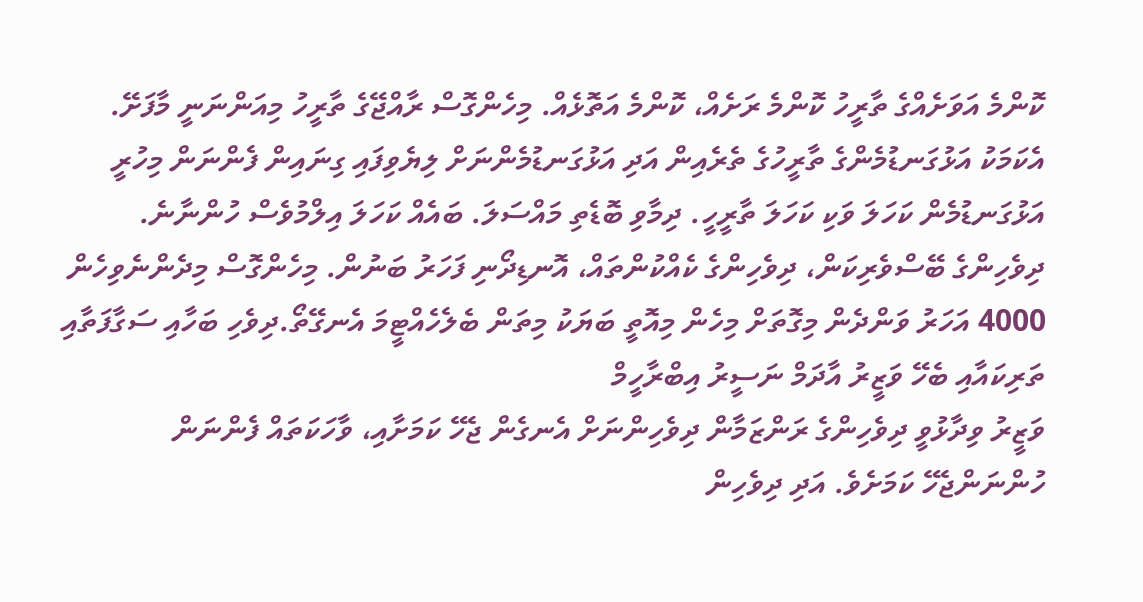ކޮންމެ އަވަށެއްގެ ތާރީހު ކޮންމެ ރަށެއް، ކޮންމެ އަތޮޅެއް. މިހެންގޮސް ރާއްޖޭގެ ތާރީހު މިއަންނަނީ މާފަށޭ. އެކަމަކު އަޅުގަނޑުމެންގެ ތާރީހުގެ ތެރެއިން އަދި އަޅުގަނޑުމެންނަށް ލިޔެވިފައި ގިނައިން ފެންނަން މިހުރީ އަޅުގަނޑުމެން ކަހަލަ ވަކި ކަހަލަ ތާރީހީ. ދިމާވި ބޮޑެތި މައްސަލަ. ބައެއް ކަހަލަ އިލްމުވެސް ހުންނާނެ. ދިވެހިންގެ ބޭސްވެރިކަން، ދިވެހިންގެ ކެއްކުންތައް، އޮނޑިދޯނި ފަހަރު ބަނުން. މިހެންގޮސް މިދެންނެވިހެން 4000 އަހަރު ވަންދެން މިގޮތަށް މިހެން މިއޮތީ ބަޔަކު މިތަން ބެލެހެއްޓީމަ އެނގޭތޯ.ދިވެހި ބަހާއި ސަގާފަތާއި ތަރިކައާއި ބެހޭ ވަޒީރު އާދަމް ނަސީރު އިބްރާހީމް
ވަޒީރު ވިދާޅުވީ ދިވެހިންގެ ރަންޒަމާން ދިވެހިންނަށް އެނގެން ޖެހޭ ކަމަށާއި، ވާހަކަތައް ފެންނަން ހުންނަންޖެހޭ ކަމަށެވެ. އަދި ދިވެހިން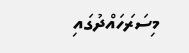މިސަރަހައްދުގައި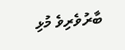ބާރުވެރިވެ މުޅި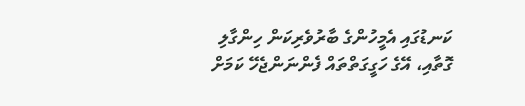ކަނޑުގައި އެމީހުންގެ ބާރުވެރިކަން ހިންގާލި ގޮތާއި، އޭގެ ހަގީގަތްތައް ފެންނަންޖެހޭ ކަމަށް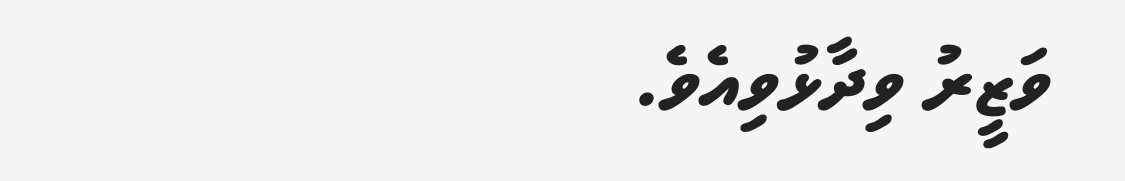ވަޒީރު ވިދާޅުވިއެވެ.